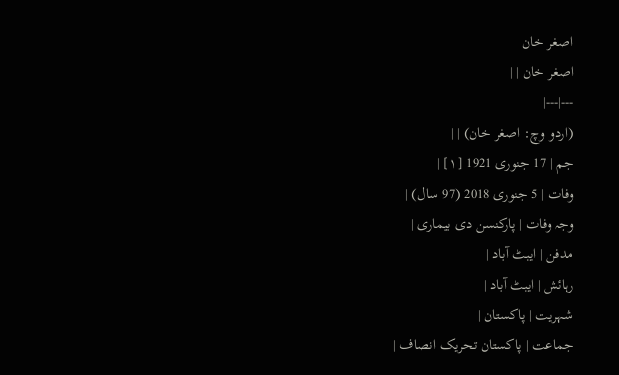اصغر خان
اصغر خان | |
---|---|
(اردو وچ: اصغر خان) | |
جم | 17 جنوری 1921 [۱] |
وفات | 5 جنوری 2018 (97 سال) |
وجہ وفات | پارکنسن دی بیماری |
مدفن | ایبٹ آباد |
رہائش | ایبٹ آباد |
شہریت | پاکستان |
جماعت | پاکستان تحریک انصاف |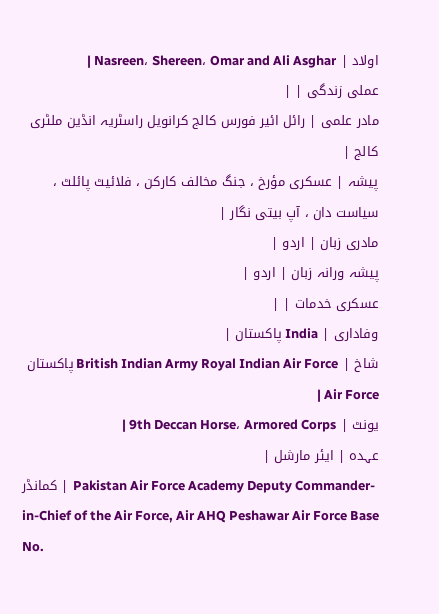اولاد | Nasreen، Shereen، Omar and Ali Asghar |
عملی زندگی | |
مادر علمی | رائل ائیر فورس کالج کرانویل راسٹریہ انڈین ملٹری کالج |
پیشہ | عسکری مؤرخ ، جنگ مخالف کارکن ، فلائیٹ پائلٹ ، سیاست دان ، آپ بیتی نگار |
مادری زبان | اردو |
پیشہ ورانہ زبان | اردو |
عسکری خدمات | |
وفاداری | India پاکستان |
شاخ | British Indian Army Royal Indian Air Force پاکستان Air Force |
یونٹ | 9th Deccan Horse، Armored Corps |
عہدہ | ایئر مارشل |
کمانڈر | Pakistan Air Force Academy Deputy Commander-in-Chief of the Air Force, Air AHQ Peshawar Air Force Base No.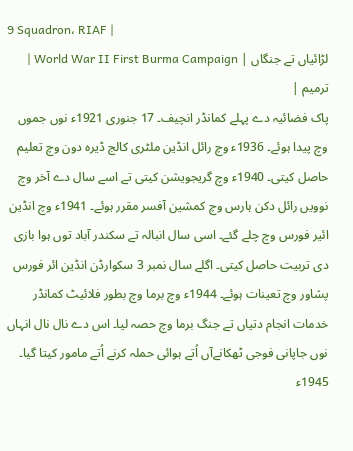9 Squadron، RIAF |
لڑائیاں تے جنگاں | World War II First Burma Campaign |
ترمیم |
پاک فضائیہ دے پہلے کمانڈر انچیف۔ 17 جنوری 1921ء نوں جموں وچ پیدا ہوئے۔ 1936ء وچ رائل انڈین ملٹری کالج ڈیرہ دون وچ تعلیم حاصل کیتی۔ 1940ء وچ گریجویشن کیتی تے اسے سال دے آخر وچ نوویں رائل دکن ہارس وچ کمشین آفسر مقرر ہوئے۔ 1941ء وچ انڈین ائیر فورس وچ چلے گئے۔ اسی سال انبالہ تے سکندر آباد توں ہوا بازی دی تربیت حاصل کیتی۔ اگلے سال نمبر 3 سکوارڈن انڈین ائر فورس پشاور وچ تعینات ہوئے۔ 1944ء وچ برما وچ بطور فلائیٹ کمانڈر خدمات انجام دتیاں تے جنگ برما وچ حصہ لیا۔ اس دے نال نال انہاں نوں جاپانی فوجی ٹھکانےآں اُتے ہوائی حملہ کرنے اُتے مامور کیتا گیا۔ 1945ء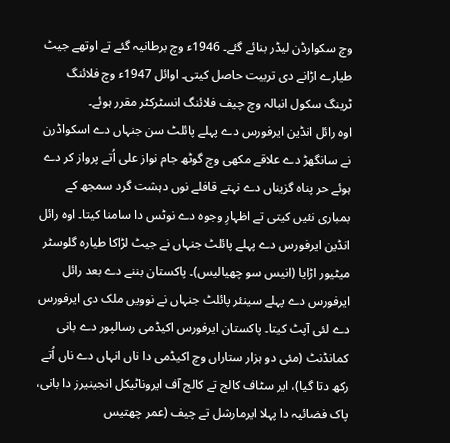وچ سکوارڈن لیڈر بنائے گئے۔ 1946ء وچ برطانیہ گئے تے اوتھے جیٹ طیارے اڑانے دی تربیت حاصل کیتی۔ اوائل 1947ء وچ فلائنگ ٹرینگ سکول انبالہ وچ چیف فلائنگ انسٹرکٹر مقرر ہوئے۔
اوہ رائل انڈین ایرفورس دے پہلے پائلٹ سن جنہاں دے اسکواڈرن نے سانگھڑ دے علاقے مکھی وچ گوٹھ جام نواز علی اُتے پرواز کر دے ہوئے حر پناہ گزیناں دے نہتے قافلے نوں دہشت گرد سمجھ کے بمباری نئیں کیتی تے اظہارِ وجوہ دے نوٹس دا سامنا کیتا۔ اوہ رائل انڈین ایرفورس دے پہلے پائلٹ جنہاں نے جیٹ لڑاکا طیارہ گلوسٹر میٹیور اڑایا (انیس سو چھیالیس)۔ پاکستان بننے دے بعد رائل ایرفورس دے پہلے سینئر پائلٹ جنہاں نے نوویں ملک دی ایرفورس دے لئی آپٹ کیتا۔ پاکستان ایرفورس اکیڈمی رسالپور دے بانی کمانڈنٹ (مئی دو ہزار ستاراں وچ اکیڈمی دا ناں انہاں دے ناں اُتے رکھ دتا گیا)، ایر سٹاف کالج تے کالج آف ایروناٹیکل انجینیرز دا بانی، پاک فضائیہ دا پہلا ایرمارشل تے چیف (عمر چھتیس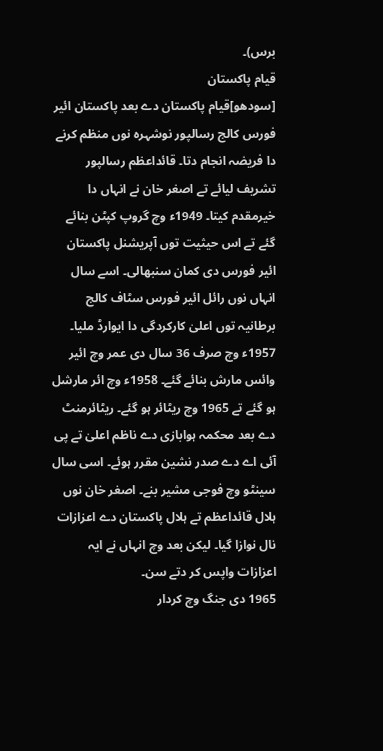برس)۔
قیام پاکستان
[سودھو]قیام پاکستان دے بعد پاکستان ائیر فورس کالج رسالپور نوشہرہ نوں منظم کرنے دا فریضہ انجام دتا۔ قائداعظم رسالپور تشریف لیائے تے اصغر خان نے انہاں دا خیرمقدم کیتا۔ 1949ء وچ گروپ کپٹن بنائے گئے تے اس حیثیت توں آپریشنل پاکستان ائیر فورس دی کمان سنبھالی۔ اسے سال انہاں نوں رائل ائیر فورس سٹاف کالج برطانیہ توں اعلیٰ کارکردگی دا ایوارڈ ملیا۔ 1957ء وچ صرف 36 سال دی عمر وچ ائیر وائس مارش بنائے گئے۔ 1958ء وچ ائر مارشل ہو گئے تے 1965 وچ ریٹائر ہو گئے۔ ریٹائرمنٹ دے بعد محکمہ ہوابازی دے ناظم اعلیٰ تے پی آئی اے دے صدر نشین مقرر ہوئے۔ اسی سال سینٹو وچ فوجی مشیر بنے۔ اصغر خان نوں ہلال قائداعظم تے ہلال پاکستان دے اعزازات نال نوازا گیا۔ لیکن بعد وچ انہاں نے ایہ اعزازات واپس کر دتے سن۔
1965 دی جنگ وچ کردار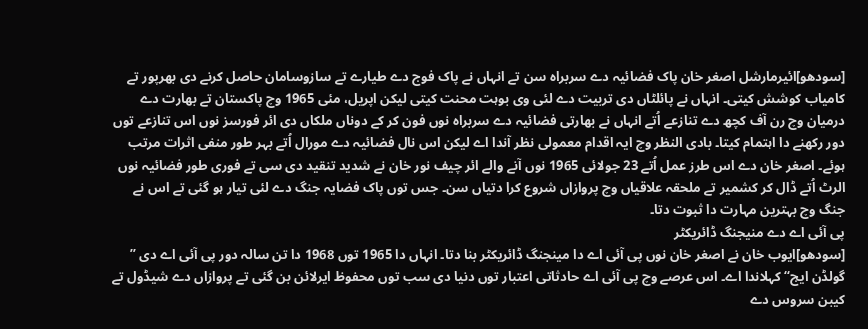[سودھو]ائیرمارشل اصغر خان پاک فضائیہ دے سربراہ سن تے انہاں نے پاک فوج دے طیارے تے سازوسامان حاصل کرنے دی بھرپور تے کامیاب کوشش کیتی۔ انہاں نے پائلٹاں دی تربیت دے لئی وی بوہت محنت کیتی لیکن اپریل، مئی 1965 وچ پاکستان تے بھارت دے درمیان وچ رن آف کچھ دے تنازعے اُتے انہاں نے بھارتی فضائیہ دے سربراہ نوں فون کر کے دوناں ملکاں دی ائر فورسز نوں اس تنازعے توں دور رکھنے دا اہتمام کیتا۔ بادی النظر وچ ایہ اقدام معمولی نظر آندا اے لیکن اس نال فضائیہ دے مورال اُتے بہر طور منفی اثرات مرتب ہوئے۔ اصغر خان دے اس طرز عمل اُتے 23 جولائی 1965 نوں آنے والے ائر چیف نور خان نے شدید تنقید دی سی تے فوری طور فضائیہ نوں الرٹ اُتے ڈال کر کشمیر تے ملحقہ علاقیاں وچ پروازاں شروع کرا دتیاں سن۔ جس توں پاک فضایہ جنگ دے لئی تیار ہو گئی تے اس نے جنگ وچ بہترین مہارت دا ثبوت دتا۔
پی آئی اے دے منیجنگ ڈائریکٹر
[سودھو]ایوب خان نے اصغر خان نوں پی آئی اے دا مینجنگ ڈائریکٹر بنا دتا۔ انہاں دا 1965 توں 1968 دا تن سالہ دور پی آئی اے دی ’’ گولڈن ایج‘‘ کہلاندا اے۔ اس عرصے وچ پی آئی اے حادثاتی اعتبار توں دنیا دی سب توں محفوظ ایرلائن بن گئی تے پروازاں دے شیڈول تے کیبن سروس دے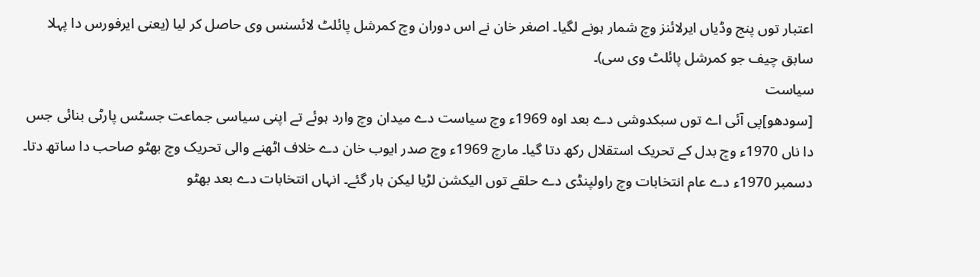اعتبار توں پنج وڈیاں ایرلائنز وچ شمار ہونے لگیا۔ اصغر خان نے اس دوران وچ کمرشل پائلٹ لائسنس وی حاصل کر لیا (یعنی ایرفورس دا پہلا سابق چیف جو کمرشل پائلٹ وی سی)۔
سیاست
[سودھو]پی آئی اے توں سبکدوشی دے بعد اوہ 1969ء وچ سیاست دے میدان وچ وارد ہوئے تے اپنی سیاسی جماعت جسٹس پارٹی بنائی جس دا ناں 1970ء وچ بدل کے تحریک استقلال رکھ دتا گیا۔ مارچ 1969ء وچ صدر ایوب خان دے خلاف اٹھنے والی تحریک وچ بھٹو صاحب دا ساتھ دتا۔ دسمبر 1970ء دے عام انتخابات وچ راولپنڈی دے حلقے توں الیکشن لڑیا لیکن ہار گئے۔ انہاں انتخابات دے بعد بھٹو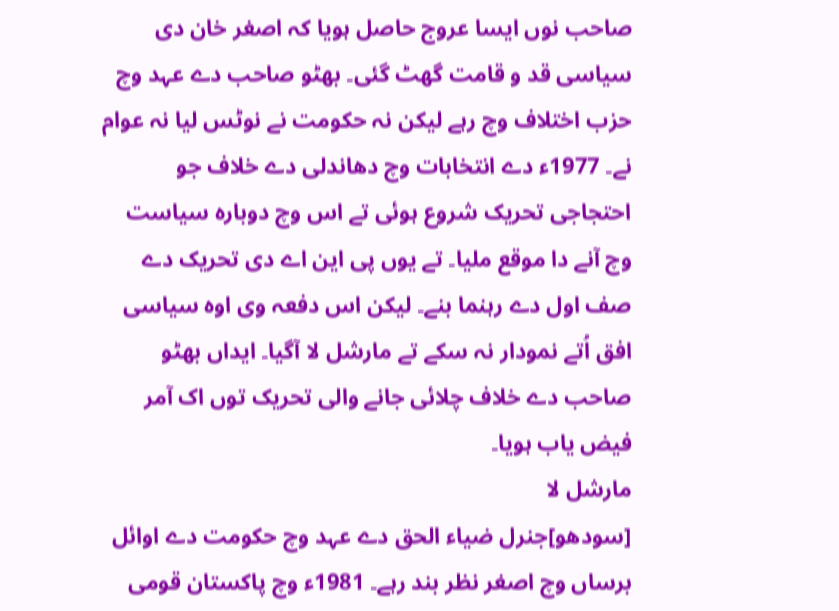صاحب نوں ایسا عروج حاصل ہویا کہ اصغر خان دی سیاسی قد و قامت گھٹ گئی۔ بھٹو صاحب دے عہد وچ حزب اختلاف وچ رہے لیکن نہ حکومت نے نوٹس لیا نہ عوام نے۔ 1977ء دے انتخابات وچ دھاندلی دے خلاف جو احتجاجی تحریک شروع ہوئی تے اس وچ دوبارہ سیاست وچ آنے دا موقع ملیا۔ تے یوں پی این اے دی تحریک دے صف اول دے رہنما بنے۔ لیکن اس دفعہ وی اوہ سیاسی افق اُتے نمودار نہ سکے تے مارشل لا آگیا۔ ایداں بھٹو صاحب دے خلاف چلائی جانے والی تحریک توں اک آمر فیض یاب ہویا۔
مارشل لا
[سودھو]جنرل ضیاء الحق دے عہد وچ حکومت دے اوائل برساں وچ اصغر نظر بند رہے۔ 1981ء وچ پاکستان قومی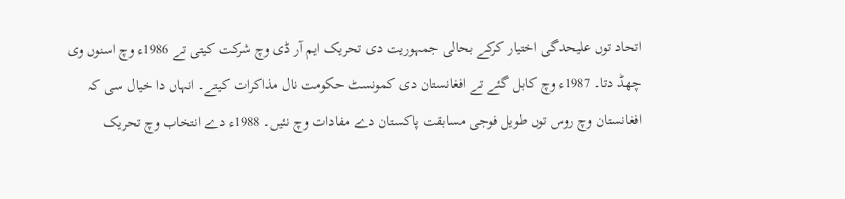اتحاد توں علیحدگی اختیار کرکے بحالی جمہوریت دی تحریک ایم آر ڈی وچ شرکت کیتی تے 1986ء وچ اسنوں وی چھڈ دتا۔ 1987ء وچ کابل گئے تے افغانستان دی کمونسٹ حکومت نال مذاکرات کیتے۔ انہاں دا خیال سی کہ افغانستان وچ روس توں طویل فوجی مسابقت پاکستان دے مفادات وچ نئیں۔ 1988ء دے انتخاب وچ تحریک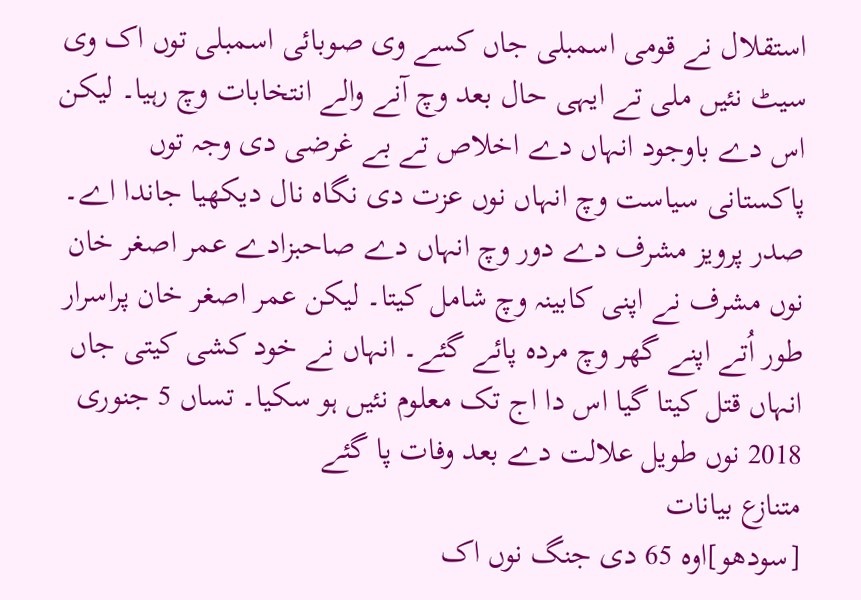استقلال نے قومی اسمبلی جاں کسے وی صوبائی اسمبلی توں اک وی سیٹ نئیں ملی تے ایہی حال بعد وچ آنے والے انتخابات وچ رہیا۔ لیکن اس دے باوجود انہاں دے اخلاص تے بے غرضی دی وجہ توں پاکستانی سیاست وچ انہاں نوں عزت دی نگاہ نال دیکھیا جاندا اے۔ صدر پرویز مشرف دے دور وچ انہاں دے صاحبزادے عمر اصغر خان نوں مشرف نے اپنی کابینہ وچ شامل کیتا۔ لیکن عمر اصغر خان پراسرار طور اُتے اپنے گھر وچ مردہ پائے گئے۔ انہاں نے خود کشی کیتی جاں انہاں قتل کیتا گیا اس دا اج تک معلوم نئیں ہو سکیا۔ تساں 5 جنوری 2018 نوں طویل علالت دے بعد وفات پا گئے
متنازع بیانات
[سودھو]اوہ 65 دی جنگ نوں اک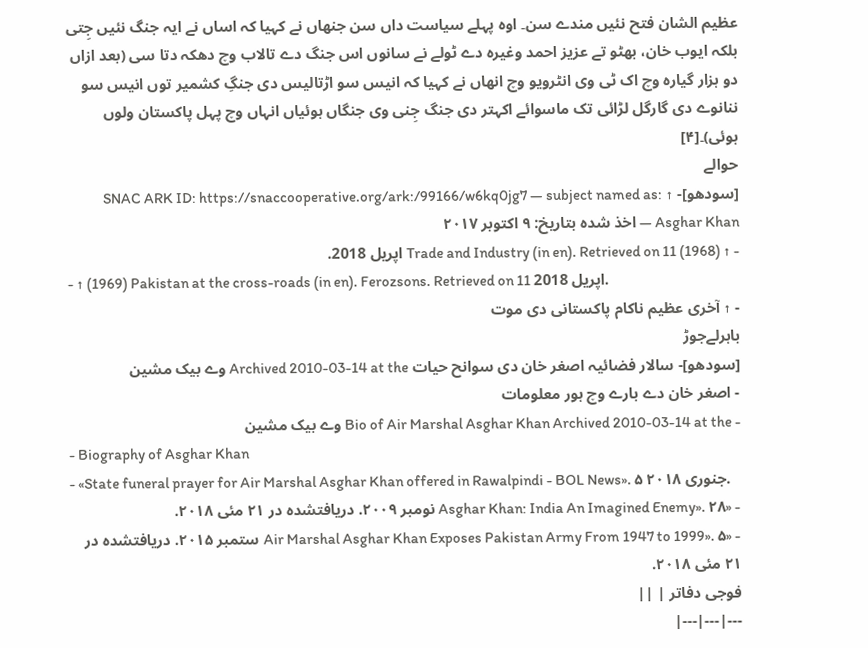عظیم الشان فتح نئیں مندے سن۔ اوہ پہلے سیاست داں سن جنھاں نے کہیا کہ اساں نے ایہ جنگ نئیں جِتی بلکہ ایوب خان، بھٹو تے عزیز احمد وغیرہ دے ٹولے نے سانوں اس جنگ دے تالاب وچ دھکہ دتا سی (بعد ازاں دو ہزار گیارہ وچ اک ٹی وی انٹرویو وچ انھاں نے کہیا کہ انیس سو اڑتالیس دی جنگِ کشمیر توں انیس سو ننانوے دی گارگل لڑائی تک ماسوائے اکہتر دی جنگ جِنی وی جنگاں ہوئیاں انہاں وچ پہل پاکستان ولوں ہوئی)۔[۴]
حوالے
[سودھو]- ↑ SNAC ARK ID: https://snaccooperative.org/ark:/99166/w6kq0jg7 — subject named as: Asghar Khan — اخذ شدہ بتاریخ: ۹ اکتوبر ۲۰۱۷
- ↑ (1968) Trade and Industry (in en). Retrieved on 11 اپریل 2018.
- ↑ (1969) Pakistan at the cross-roads (in en). Ferozsons. Retrieved on 11 اپریل 2018.
- ↑ آخری عظیم ناکام پاکستانی دی موت
باہرلےجوڑ
[سودھو]- سالار فضائیہ اصغر خان دی سوانح حیات Archived 2010-03-14 at the وے بیک مشین
- اصغر خان دے بارے وچ ہور معلومات
- Bio of Air Marshal Asghar Khan Archived 2010-03-14 at the وے بیک مشین
- Biography of Asghar Khan
- «State funeral prayer for Air Marshal Asghar Khan offered in Rawalpindi - BOL News». ۵ جنوری ۲۰۱۸.
- «Asghar Khan: India An Imagined Enemy». ۲۸ نومبر ۲۰۰۹. دریافتشده در ۲۱ مئی ۲۰۱۸.
- «Air Marshal Asghar Khan Exposes Pakistan Army From 1947 to 1999». ۵ ستمبر ۲۰۱۵. دریافتشده در ۲۱ مئی ۲۰۱۸.
فوجی دفاتر | ||
---|---|---|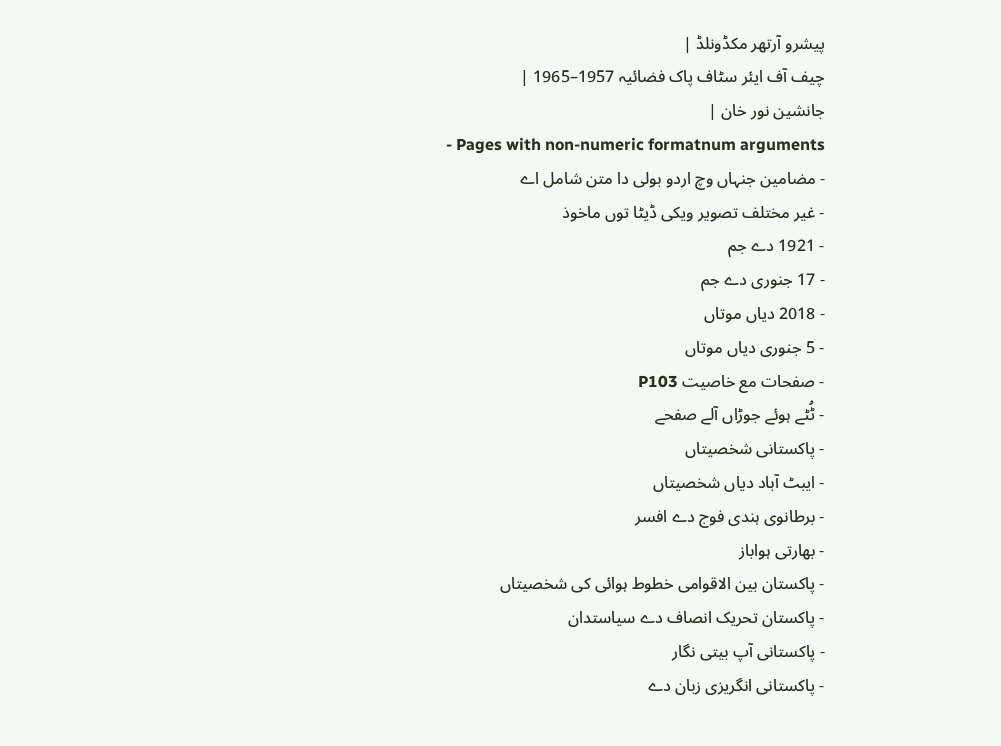پیشرو آرتھر مکڈونلڈ |
چیف آف ایئر سٹاف پاک فضائیہ 1957–1965 |
جانشین نور خان |
- Pages with non-numeric formatnum arguments
- مضامین جنہاں وچ اردو بولی دا متن شامل اے
- غیر مختلف تصویر ویکی ڈیٹا توں ماخوذ
- 1921 دے جم
- 17 جنوری دے جم
- 2018 دیاں موتاں
- 5 جنوری دیاں موتاں
- صفحات مع خاصیت P103
- ٹُٹے ہوئے جوڑاں آلے صفحے
- پاکستانی شخصیتاں
- ایبٹ آباد دیاں شخصیتاں
- برطانوی ہندی فوج دے افسر
- بھارتی ہواباز
- پاکستان بین الاقوامی خطوط ہوائی کی شخصیتاں
- پاکستان تحریک انصاف دے سیاستدان
- پاکستانی آپ بیتی نگار
- پاکستانی انگریزی زبان دے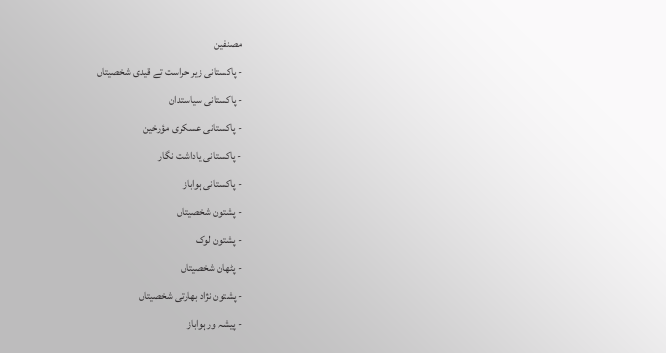مصنفین
- پاکستانی زیر حراست تے قیدی شخصیتاں
- پاکستانی سیاستدان
- پاکستانی عسکری مؤرخین
- پاکستانی یاداشت نگار
- پاکستانی ہواباز
- پشتون شخصیتاں
- پشتون لوک
- پٹھان شخصیتاں
- پشتون نژاد بھارتی شخصیتاں
- پیشہ ور ہواباز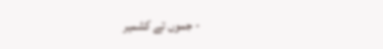- جموں تے کشمیر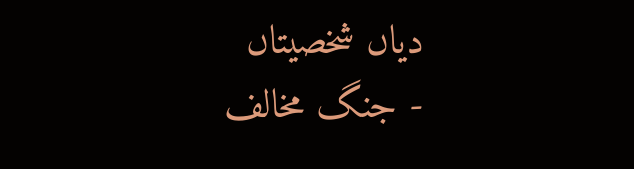دیاں شخصیتاں
- جنگ مخالف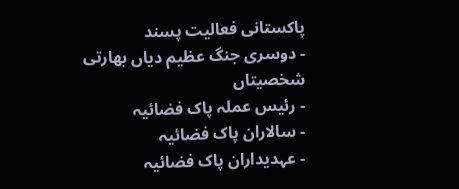پاکستانی فعالیت پسند
- دوسری جنگ عظیم دیاں بھارتی شخصیتاں
- رئیس عملہ پاک فضائیہ
- سالاران پاک فضائیہ
- عہدیداران پاک فضائیہ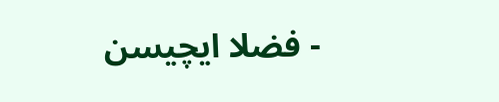- فضلا ایچیسن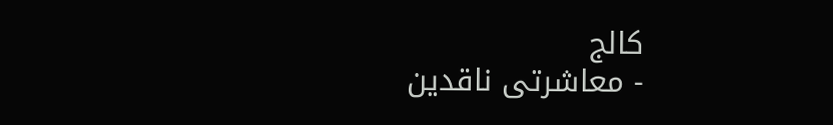کالج
- معاشرتی ناقدین